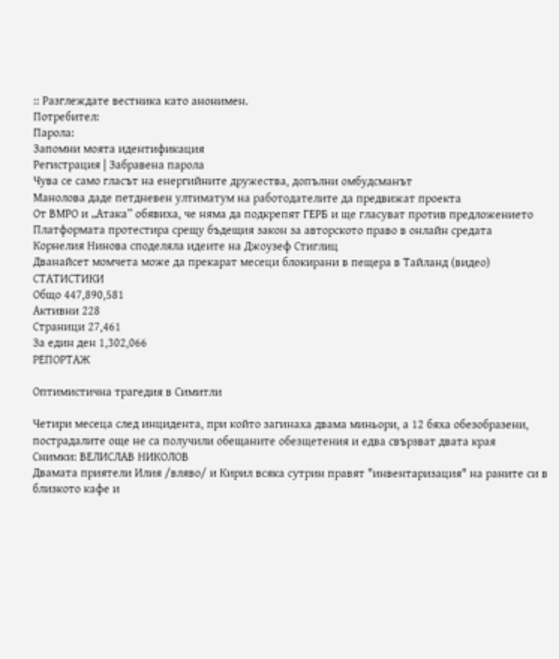:: Разглеждате вестника като анонимен.
Потребител:
Парола:
Запомни моята идентификация
Регистрация | Забравена парола
Чува се само гласът на енергийните дружества, допълни омбудсманът
Манолова даде петдневен ултиматум на работодателите да предвижат проекта
От ВМРО и „Атака” обявиха, че няма да подкрепят ГЕРБ и ще гласуват против предложението
Платформата протестира срещу бъдещия закон за авторското право в онлайн средата
Корнелия Нинова споделяла идеите на Джоузеф Стиглиц
Дванайсет момчета може да прекарат месеци блокирани в пещера в Тайланд (видео)
СТАТИСТИКИ
Общо 447,890,581
Активни 228
Страници 27,461
За един ден 1,302,066
РЕПОРТАЖ

Оптимистична трагедия в Симитли

Четири месеца след инцидента, при който загинаха двама миньори, а 12 бяха обезобразени, пострадалите още не са получили обещаните обезщетения и едва свързват двата края
Снимки: ВЕЛИСЛАВ НИКОЛОВ
Двамата приятели Илия /вляво/ и Кирил всяка сутрин правят "инвентаризация" на раните си в близкото кафе и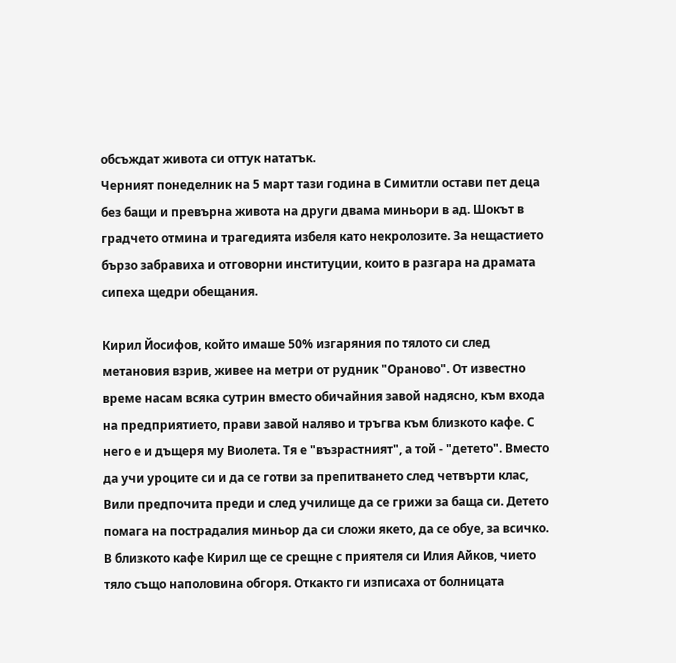обсъждат живота си оттук нататък.
Черният понеделник на 5 март тази година в Симитли остави пет деца без бащи и превърна живота на други двама миньори в ад. Шокът в градчето отмина и трагедията избеля като некролозите. За нещастието бързо забравиха и отговорни институции, които в разгара на драмата сипеха щедри обещания.

Кирил Йосифов, който имаше 50% изгаряния по тялото си след метановия взрив, живее на метри от рудник "Ораново". От известно време насам всяка сутрин вместо обичайния завой надясно, към входа на предприятието, прави завой наляво и тръгва към близкото кафе. С него е и дъщеря му Виолета. Тя е "възрастният", а той - "детето". Вместо да учи уроците си и да се готви за препитването след четвърти клас, Вили предпочита преди и след училище да се грижи за баща си. Детето помага на пострадалия миньор да си сложи якето, да се обуе, за всичко. В близкото кафе Кирил ще се срещне с приятеля си Илия Айков, чието тяло също наполовина обгоря. Откакто ги изписаха от болницата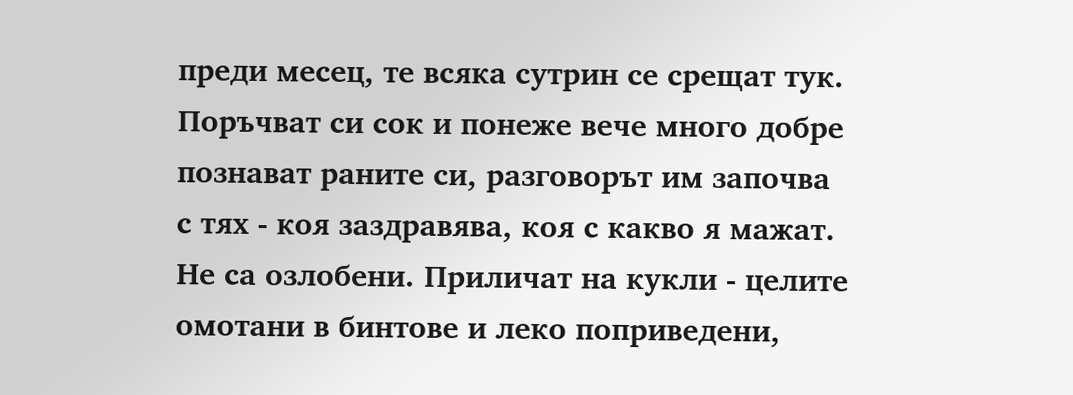преди месец, те всяка сутрин се срещат тук. Поръчват си сок и понеже вече много добре познават раните си, разговорът им започва с тях - коя заздравява, коя с какво я мажат. Не са озлобени. Приличат на кукли - целите омотани в бинтове и леко поприведени,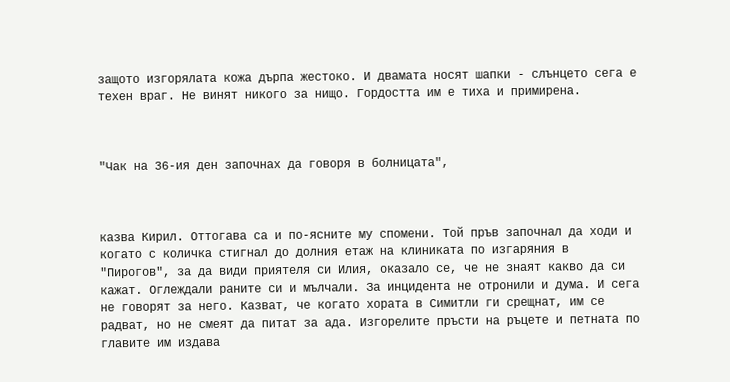защото изгорялата кожа дърпа жестоко. И двамата носят шапки - слънцето сега е техен враг. Не винят никого за нищо. Гордостта им е тиха и примирена.



"Чак на 36-ия ден започнах да говоря в болницата",



казва Кирил. Оттогава са и по-ясните му спомени. Той пръв започнал да ходи и когато с количка стигнал до долния етаж на клиниката по изгаряния в "Пирогов", за да види приятеля си Илия, оказало се, че не знаят какво да си кажат. Оглеждали раните си и мълчали. За инцидента не отронили и дума. И сега не говорят за него. Казват, че когато хората в Симитли ги срещнат, им се радват, но не смеят да питат за ада. Изгорелите пръсти на ръцете и петната по главите им издава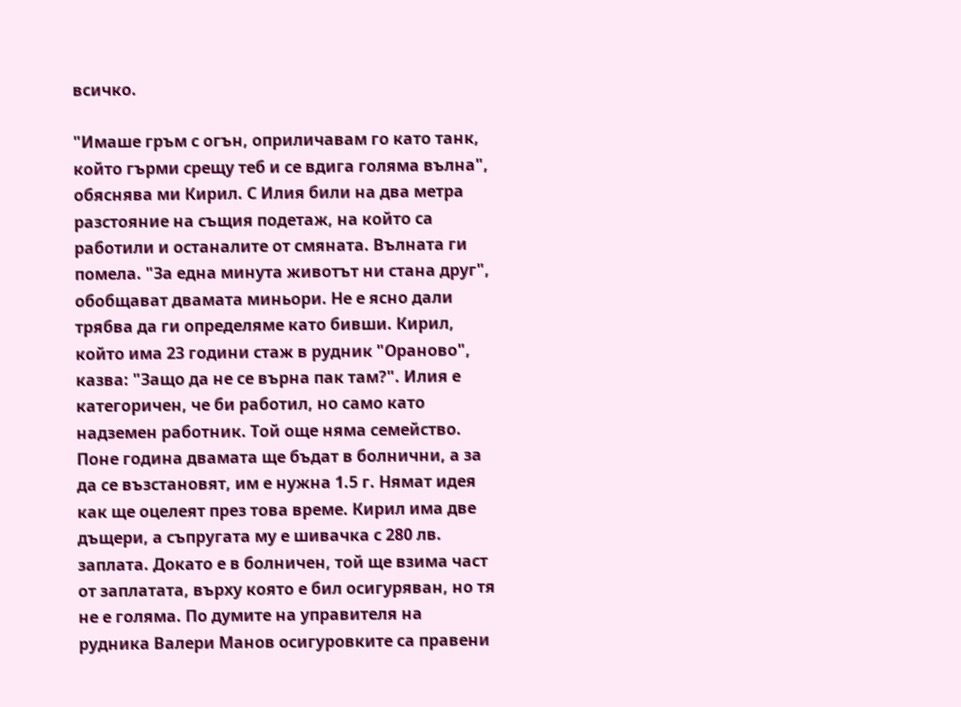всичко.

"Имаше гръм с огън, оприличавам го като танк, който гърми срещу теб и се вдига голяма вълна", обяснява ми Кирил. С Илия били на два метра разстояние на същия подетаж, на който са работили и останалите от смяната. Вълната ги помела. "За една минута животът ни стана друг", обобщават двамата миньори. Не е ясно дали трябва да ги определяме като бивши. Кирил, който има 23 години стаж в рудник "Ораново", казва: "Защо да не се върна пак там?". Илия е категоричен, че би работил, но само като надземен работник. Той още няма семейство. Поне година двамата ще бъдат в болнични, а за да се възстановят, им е нужна 1.5 г. Нямат идея как ще оцелеят през това време. Кирил има две дъщери, а съпругата му е шивачка с 280 лв. заплата. Докато е в болничен, той ще взима част от заплатата, върху която е бил осигуряван, но тя не е голяма. По думите на управителя на рудника Валери Манов осигуровките са правени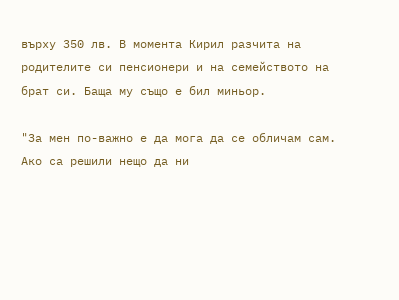върху 350 лв. В момента Кирил разчита на родителите си пенсионери и на семейството на брат си. Баща му също е бил миньор.

"За мен по-важно е да мога да се обличам сам. Ако са решили нещо да ни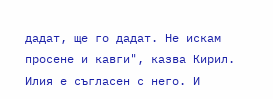дадат, ще го дадат. Не искам просене и кавги", казва Кирил. Илия е съгласен с него. И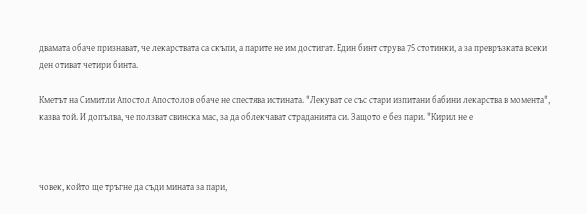двамата обаче признават, че лекарствата са скъпи, а парите не им достигат. Един бинт струва 75 стотинки, а за превръзката всеки ден отиват четири бинта.

Кметът на Симитли Апостол Апостолов обаче не спестява истината. "Лекуват се със стари изпитани бабини лекарства в момента", казва той. И допълва, че ползват свинска мас, за да облекчават страданията си. Защото е без пари. "Кирил не е



човек, който ще тръгне да съди мината за пари,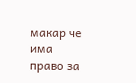макар че има право за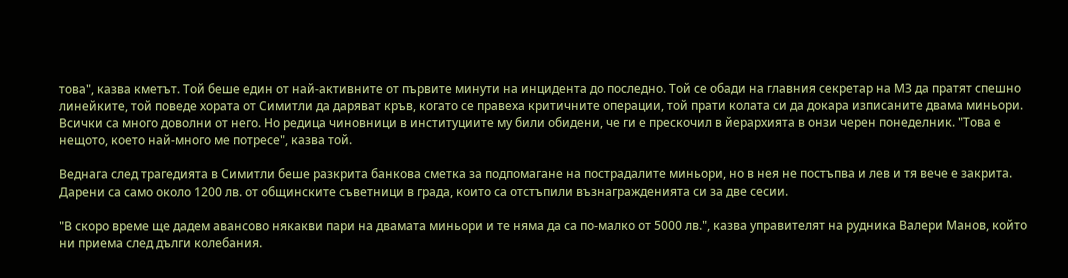това", казва кметът. Той беше един от най-активните от първите минути на инцидента до последно. Той се обади на главния секретар на МЗ да пратят спешно линейките, той поведе хората от Симитли да даряват кръв, когато се правеха критичните операции, той прати колата си да докара изписаните двама миньори. Всички са много доволни от него. Но редица чиновници в институциите му били обидени, че ги е прескочил в йерархията в онзи черен понеделник. "Това е нещото, което най-много ме потресе", казва той.

Веднага след трагедията в Симитли беше разкрита банкова сметка за подпомагане на пострадалите миньори, но в нея не постъпва и лев и тя вече е закрита. Дарени са само около 1200 лв. от общинските съветници в града, които са отстъпили възнагражденията си за две сесии.

"В скоро време ще дадем авансово някакви пари на двамата миньори и те няма да са по-малко от 5000 лв.", казва управителят на рудника Валери Манов, който ни приема след дълги колебания.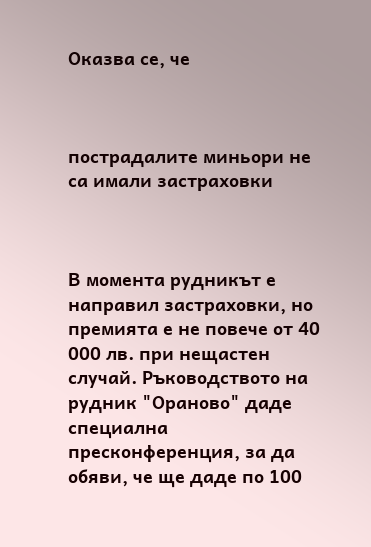Оказва се, че



пострадалите миньори не са имали застраховки



В момента рудникът е направил застраховки, но премията е не повече от 40 000 лв. при нещастен случай. Ръководството на рудник "Ораново" даде специална пресконференция, за да обяви, че ще даде по 100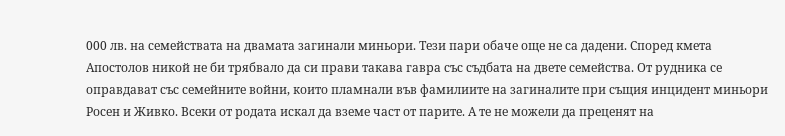000 лв. на семействата на двамата загинали миньори. Тези пари обаче още не са дадени. Според кмета Апостолов никой не би трябвало да си прави такава гавра със съдбата на двете семейства. От рудника се оправдават със семейните войни, които пламнали във фамилиите на загиналите при същия инцидент миньори Росен и Живко. Всеки от родата искал да вземе част от парите. А те не можели да преценят на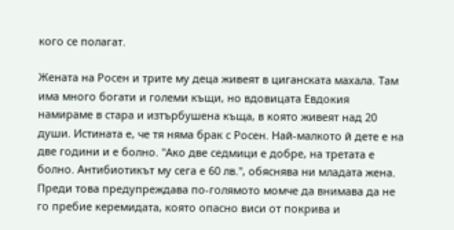кого се полагат.

Жената на Росен и трите му деца живеят в циганската махала. Там има много богати и големи къщи, но вдовицата Евдокия намираме в стара и изтърбушена къща, в която живеят над 20 души. Истината е, че тя няма брак с Росен. Най-малкото й дете е на две години и е болно. "Ако две седмици е добре, на третата е болно. Антибиотикът му сега е 60 лв.", обяснява ни младата жена. Преди това предупреждава по-голямото момче да внимава да не го пребие керемидата, която опасно виси от покрива и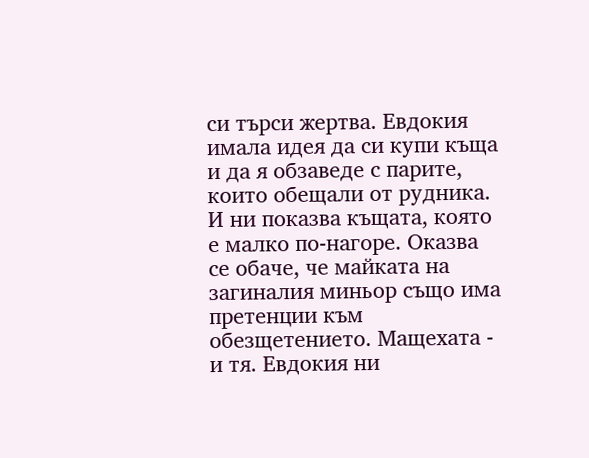си търси жертва. Евдокия имала идея да си купи къща и да я обзаведе с парите, които обещали от рудника. И ни показва къщата, която е малко по-нагоре. Оказва се обаче, че майката на загиналия миньор също има претенции към обезщетението. Мащехата - и тя. Евдокия ни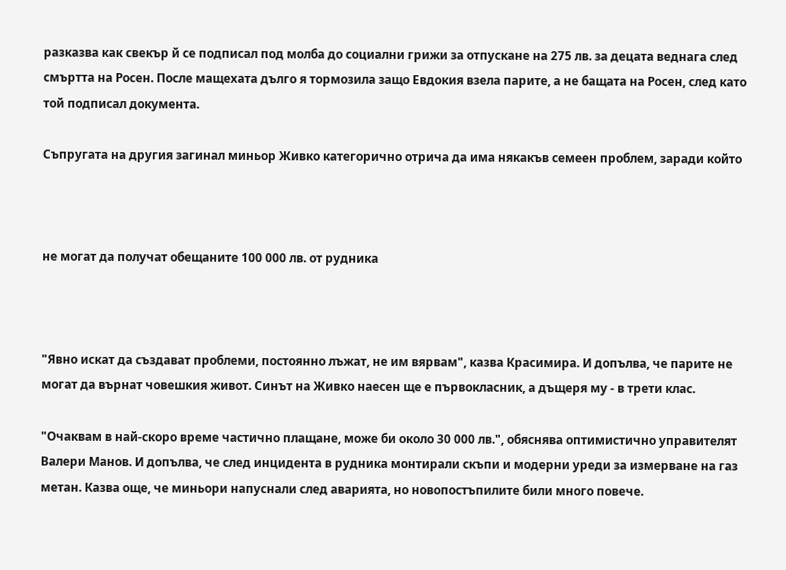разказва как свекър й се подписал под молба до социални грижи за отпускане на 275 лв. за децата веднага след смъртта на Росен. После мащехата дълго я тормозила защо Евдокия взела парите, а не бащата на Росен, след като той подписал документа.

Съпругата на другия загинал миньор Живко категорично отрича да има някакъв семеен проблем, заради който



не могат да получат обещаните 100 000 лв. от рудника



"Явно искат да създават проблеми, постоянно лъжат, не им вярвам", казва Красимира. И допълва, че парите не могат да върнат човешкия живот. Синът на Живко наесен ще е първокласник, а дъщеря му - в трети клас.

"Очаквам в най-скоро време частично плащане, може би около 30 000 лв.", обяснява оптимистично управителят Валери Манов. И допълва, че след инцидента в рудника монтирали скъпи и модерни уреди за измерване на газ метан. Казва още, че миньори напуснали след аварията, но новопостъпилите били много повече.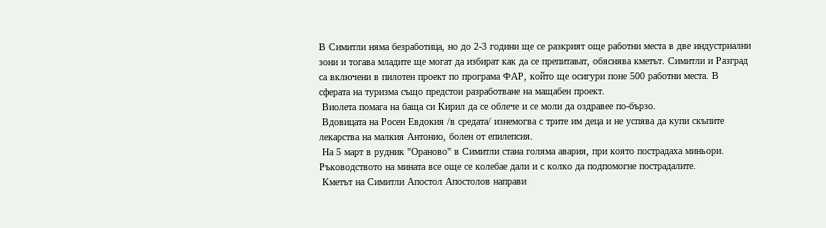В Симитли няма безработица, но до 2-3 години ще се разкрият още работни места в две индустриални зони и тогава младите ще могат да избират как да се препитават, обяснява кметът. Симитли и Разград са включени в пилотен проект по програма ФАР, който ще осигури поне 500 работни места. В сферата на туризма също предстои разработване на мащабен проект.
 Виолета помага на баща си Кирил да се облече и се моли да оздравее по-бързо.
 Вдовицата на Росен Евдокия /в средата/ изнемогва с трите им деца и не успява да купи скъпите лекарства на малкия Антонио, болен от епилепсия.
 На 5 март в рудник "Ораново" в Симитли стана голяма авария, при която пострадаха миньори. Ръководството на мината все още се колебае дали и с колко да подпомогне пострадалите.
 Кметът на Симитли Апостол Апостолов направи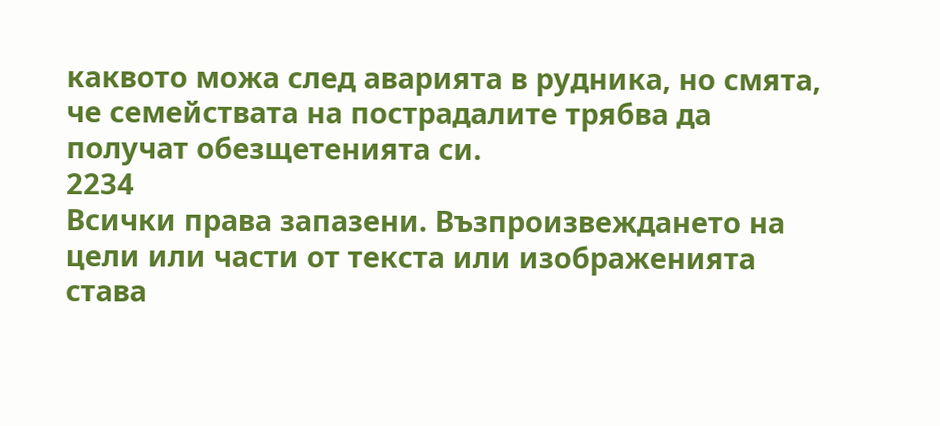каквото можа след аварията в рудника, но смята, че семействата на пострадалите трябва да получат обезщетенията си.
2234
Всички права запазени. Възпроизвеждането на цели или части от текста или изображенията става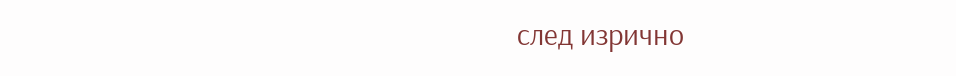след изрично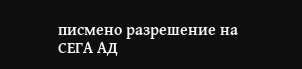писмено разрешение на СЕГА АД